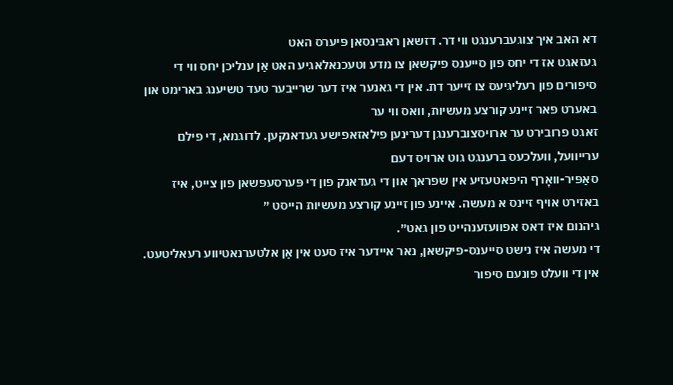דא האב איך צוגעברענגט ווי דר. דזשאן ראבּינסאן פּיערס האט
געזאגט אז די יחס פון סייענס פיקשאן צו מדע וטעכנאלאגיע האט אַן ענליכן יחס ווי די סיפורים פון רעליגיעס צו זייער דת. אין די גאנער איז דער שרייבער טעד טשיענג בארימט און באערט פאר זיינע קורצע מעשיות, וואס ווי ער
זאגט פרובירט ער ארויסצוברענגן דערינען פילאזאפישע געדאנקען. לדוגמא, די פילם
ערייוועל, וועלכעס ברענגט גוט ארויס דעם
סאַפּיר-וואָרף היפאטעזיע אין שפראך און די געדאנק פון די פּערסעפּשאן פון צייט, איז באזירט אויף זיינס א מעשה. איינע פון זיינע קורצע מעשיות הייסט ״
גיהנום איז דאס אפוועזענהייט פון גאט״.
די מעשה איז נישט סייענס-פיקשאן, נאר איידער איז סעט אין אַן אלטערנאטיווע רעאליטעט. אין די וועלט פונעם סיפור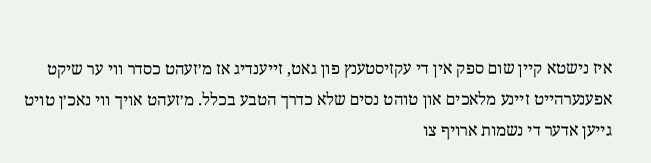איז נישטא קיין שום ספק אין די עקזיסטענץ פון גאט, זייענדיג אז מ׳זעהט כסדר ווי ער שיקט אפענערהייט זיינע מלאכים און טוהט נסים שלא כדרך הטבע בכלל. מ׳זעהט אויך ווי נאכ׳ן טויט גייען אדער די נשמות ארויף צו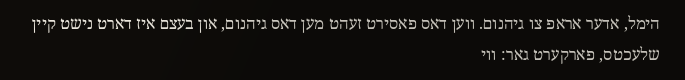הימל, אדער אראפ צו גיהנום. ווען דאס פאסירט זעהט מען דאס גיהנום, און בעצם איז דארט נישט קיין שלעכטס, פארקערט גאר: ווי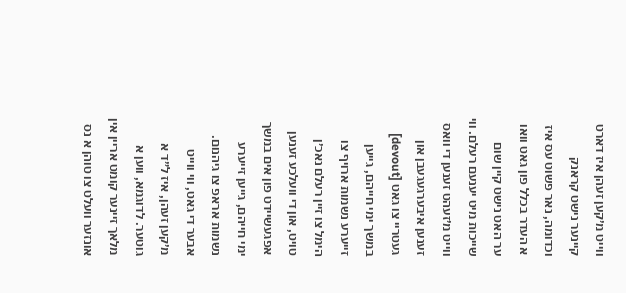ווייט מ׳קען זעהן איז דארט קיינער נישט קראנק וכדומה, נאר פשוט עס איז א העדר בכלל פון גאט וואו ער האט נישט קיין שום שייכות מיט יענעם רעלם. ווי ווייט מ׳זעהט זענען די וואס זענען איבערגעגעבן און געטריי צו גאט [devout] במשך ימי חייהם, גייען זייערע נשמות ארויף צו הימל צו זיין רעלם נאכ׳ן טויט, און די וועלכע זענען אפגעשיידט פון אים במשך ימי חייהם, גייען זייערע נשמות אראפ צו גיהנום.
אבער די גאט, ווי ווייט מ׳קען זעהן, איז ל״ד א גוטער. לדוגמא, ווען א מלאך זיינער קומט אריין אין אונזער וועלט צו טוהן א נס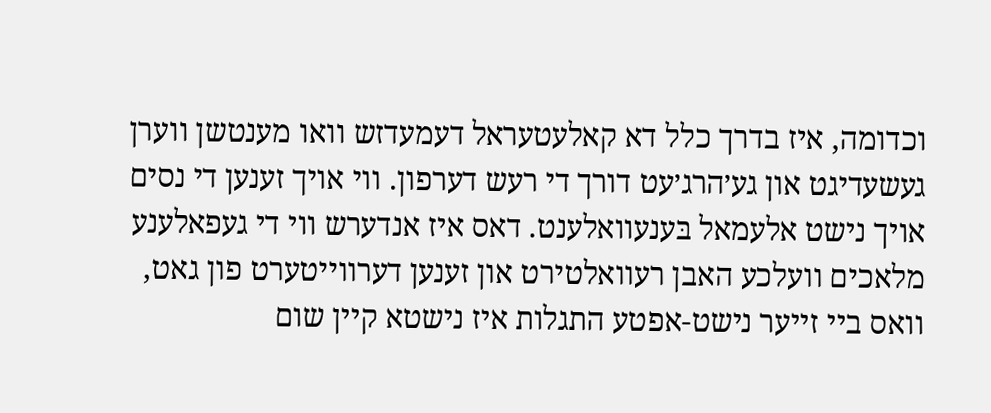וכדומה, איז בדרך כלל דא קאלעטעראל דעמעדזש וואו מענטשן ווערן געשעדיגט און גע׳הרג׳עט דורך די רעש דערפון. ווי אויך זענען די נסים אויך נישט אלעמאל בּענעוואלענט. דאס איז אנדערש ווי די געפאלענע מלאכים וועלכע האבן רעוואלטירט און זענען דערווייטערט פון גאט, וואס ביי זייער נישט-אפטע התגלות איז נישטא קיין שום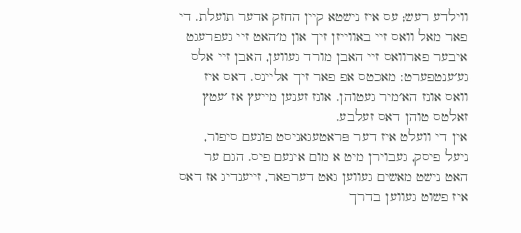ווילדע רעש; עס איז נישטא קיין החזק אדער תועלת. די פאר מאל וואס זיי באווייזן זיך און מ׳האט זיי געפרעגט איבער פארוואס זיי האבן מורד געווען, האבן זיי אלס גע׳ענטפערט: מאכטס אפ פאר זיך אליינס. דאס איז וואס אונז הא׳מיר געטוהן. אונז זענען מייעץ אז ׳עטץ זאלטס טוהן דאס זעלבע.
אין די וועלט איז דער פּראטעגאניסט פונעם סיפור, ניעל פיסק, געבוירן מיט א מום אינעם פיס. הגם ער האט נישט מאשים געווען גאט דערפאר, זייענדיג אז דאס איז פשוט געווען בדרך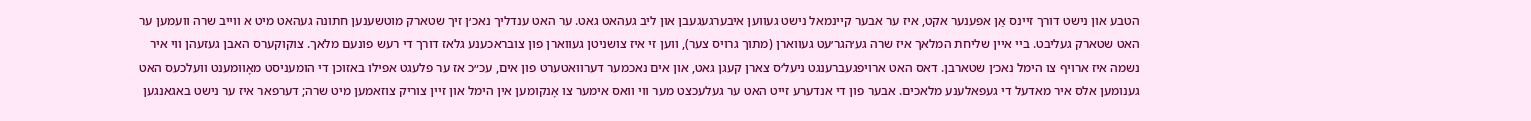הטבע און נישט דורך זיינס אַן אפענער אקט, איז ער אבער קיינמאל נישט געווען איבערגעגעבן און ליב געהאט גאט. ער האט ענדליך נאכ׳ן זיך שטארק מוטשענען חתונה געהאט מיט א ווייב שרה וועמען ער האט שטארק געליבט. ביי איין שליחת המלאך איז שרה גע׳הגר׳עט געווארן (מתוך גרויס צער), ווען זי איז צושניטן געווארן פון צובראכענע גלאז דורך די רעש פונעם מלאך. צוקוקערס האבן געזעהן ווי איר נשמה איז ארויף צו הימל נאכ׳ן שטארבן. דאס האט ארויפגעברענגט ניעל׳ס צארן קעגן גאט, און אים נאכמער דערוואטערט פון אים, עכ״כ אז ער פלעגט אפילו באזוכן די הומעניסט מאָוומענט וועלכעס האט גענומען אלס איר מאדעל די געפאלענע מלאכים. אבער פון די אנדערע זייט האט ער געלעכצט מער ווי וואס אימער צו אָנקומען אין הימל און זיין צוריק צוזאמען מיט שרה; דערפאר איז ער נישט באגאנגען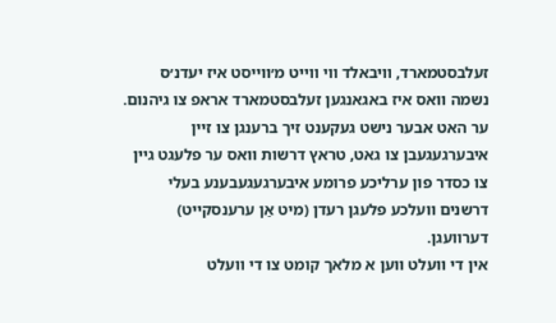זעלבסטמארד, וויבאלד ווי ווייט מ׳ווייסט איז יעדנ׳ס נשמה וואס איז באגאנגען זעלבסטמארד אראפ צו גיהנום. ער האט אבער נישט געקענט זיך ברענגן צו זיין איבערגעגעבן צו גאט, טראץ דרשות וואס ער פלעגט גיין צו כסדר פון ערליכע פרומע איבערגעגעבענע בעלי דרשנים וועלכע פלעגן רעדן (מיט אַן ערענסקייט) דערוועגן.
אין די וועלט ווען א מלאך קומט צו די וועלט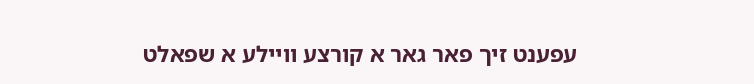עפענט זיך פאר גאר א קורצע וויילע א שפאלט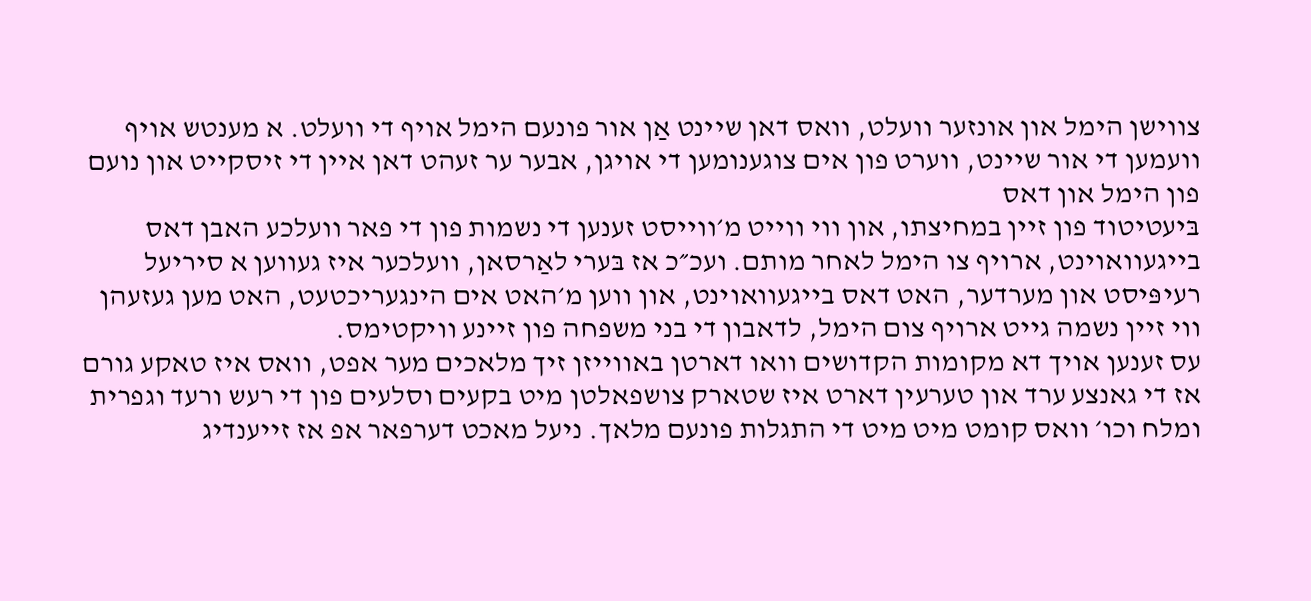צווישן הימל און אונזער וועלט, וואס דאן שיינט אַן אור פונעם הימל אויף די וועלט. א מענטש אויף וועמען די אור שיינט, ווערט פון אים צוגענומען די אויגן, אבער ער זעהט דאן איין די זיסקייט און נועם פון הימל און דאס
בּיעטיטוד פון זיין במחיצתו, און ווי ווייט מ׳ווייסט זענען די נשמות פון די פאר וועלכע האבן דאס בייגעוואוינט, ארויף צו הימל לאחר מותם. ועכ״כ אז בּערי לאַרסאן, וועלכער איז געווען א סיריעל רעיפּיסט און מערדער, האט דאס בייגעוואוינט, און ווען מ׳האט אים הינגעריכטעט, האט מען געזעהן ווי זיין נשמה גייט ארויף צום הימל, לדאבון די בני משפחה פון זיינע וויקטימס.
עס זענען אויך דא מקומות הקדושים וואו דארטן באווייזן זיך מלאכים מער אפט, וואס איז טאקע גורם אז די גאנצע ערד און טערעין דארט איז שטארק צושפאלטן מיט בקעים וסלעים פון די רעש ורעד וגפרית ומלח וכו׳ וואס קומט מיט מיט די התגלות פונעם מלאך. ניעל מאכט דערפאר אפ אז זייענדיג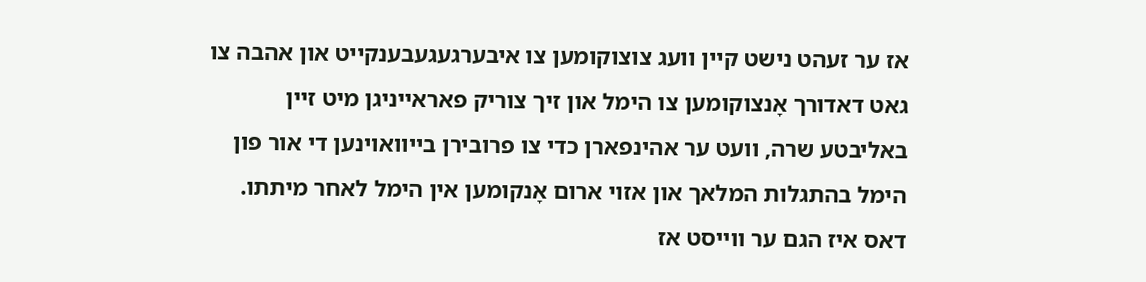אז ער זעהט נישט קיין וועג צוצוקומען צו איבערגעגעבענקייט און אהבה צו גאט דאדורך אָנצוקומען צו הימל און זיך צוריק פאראייניגן מיט זיין באליבטע שרה, וועט ער אהינפארן כדי צו פרובירן בייוואוינען די אור פון הימל בהתגלות המלאך און אזוי ארום אָנקומען אין הימל לאחר מיתתו. דאס איז הגם ער ווייסט אז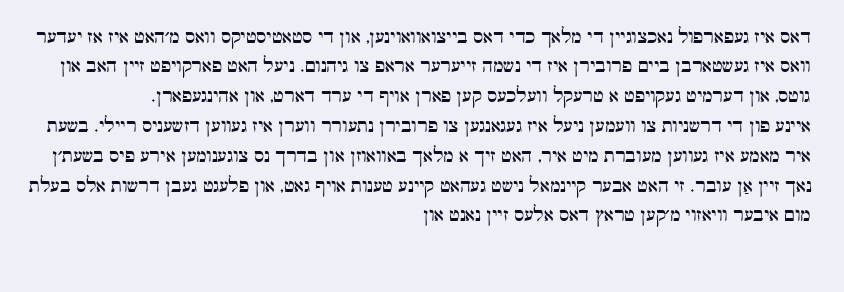דאס איז געפארפול נאכצוגיין די מלאך כדי דאס בייצואוואוינען, און די סטאטיסטיקס וואס מ׳האט איז אז יעדער וואס איז געשטארבן ביים פרובירן איז די נשמה זייערער אראפ צו גיהנום. ניעל האט פארקויפט זיין האב און גוטס, און דערמיט געקויפט א טרעקל וועלכעס קען פארן אויף די ערד דארט, און אהינגעפארן.
איינע פון די דרשניות צו וועמען ניעל איז געגאנגען צו פרובירן נתעורר ווערן איז געווען דזשעניס ריילי. בשעת איר מאמע איז געווען מעוברת מיט איר, האט זיך א מלאך באוואוזן און בדרך נס צוגענומען אירע פיס בשעת׳ן נאך זיין אַן עובר. זי האט אבער קיינמאל נישט געהאט קיינע טענות אויף גאט, און פלעגט געבן דרשות אלס בעלת מום איבער וויאזוי מ׳קען טראץ דאס אלעס זיין נאנט און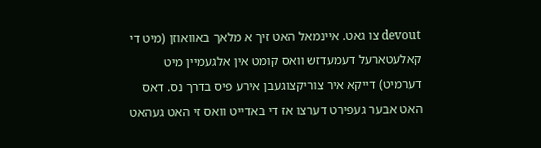devout צו גאט. איינמאל האט זיך א מלאך באוואוזן (מיט די קאלעטארעל דעמעדזש וואס קומט אין אלגעמיין מיט דערמיט) דייקא איר צוריקצוגעבן אירע פיס בדרך נס. דאס האט אבער געפירט דערצו אז די באדייט וואס זי האט געהאט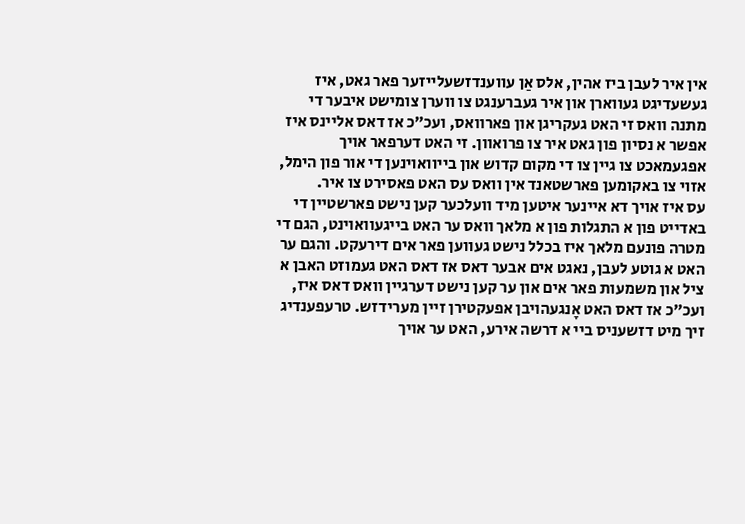אין איר לעבן ביז אהין, אלס אַן עווענדזשעלייזער פאר גאט, איז געשעדיגט געווארן און איר געברענגט צו ווערן צומישט איבער די מתנה וואס זי האט געקריגן און פארוואס, ועכ״כ אז דאס אליינס איז אפשר א נסיון פון גאט איר צו פרואוון. זי האט דערפאר אויך אפגעמאכט צו גיין צו די מקום קדוש און בייוואוינען די אור פון הימל, אזוי צו באקומען פארשטאנד אין וואס עס האט פאסירט צו איר.
עס איז אויך דא איינער איטען מיד וועלכער קען נישט פארשטיין די באדייט פון א התגלות פון א מלאך וואס ער האט בייגעוואוינט, הגם די מטרה פונעם מלאך איז בכלל נישט געווען פאר אים דירעקט. והגם ער האט א גוטע לעבן, נאגט אים אבער דאס אז דאס האט געמוזט האבן א ציל און משמעות פאר אים און ער קען נישט דערגיין וואס דאס איז, ועכ״כ אז דאס האט אָנגעהויבן אפעקטירן זיין מערידזש. טרעפענדיג זיך מיט דזשעניס ביי א דרשה אירע, האט ער אויך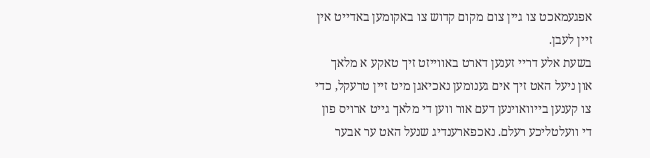אפגעמאכט צו גיין צום מקום קדוש צו באקומען באדייט אין זיין לעבן.
בשעת אלע דריי זענען דארט באווייזט זיך טאקע א מלאך און ניעל האט זיך אים גענומען נאכיאגן מיט זיין טרעקל, כדי צו קענען בייוואוינען דעם אור ווען די מלאך גייט ארויס פון די וועלטליכע רעלם. נאכפארענדיג שנעל האט ער אבער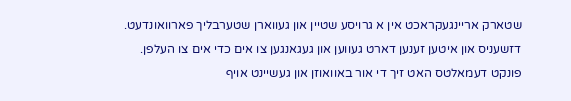שטארק אריינגעקראכט אין א גרויסע שטיין און געווארן שטערבליך פארוואונדעט. דזשעניס און איטען זענען דארט געווען און געגאנגען צו אים כדי אים צו העלפן. פונקט דעמאלטס האט זיך די אור באוואוזן און געשיינט אויף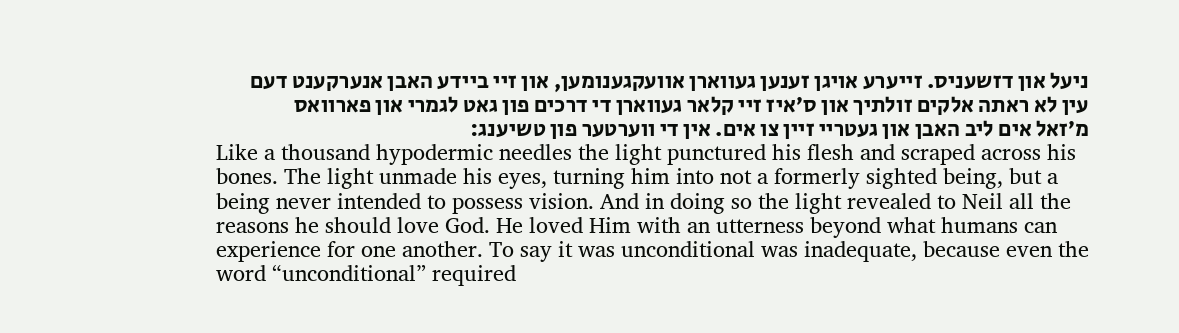ניעל און דזשעניס. זייערע אויגן זענען געווארן אוועקגענומען, און זיי ביידע האבן אנערקענט דעם עין לא ראתה אלקים זולתיך און ס׳איז זיי קלאר געווארן די דרכים פון גאט לגמרי און פארוואס מ׳זאל אים ליב האבן און געטריי זיין צו אים. אין די ווערטער פון טשיענג:
Like a thousand hypodermic needles the light punctured his flesh and scraped across his bones. The light unmade his eyes, turning him into not a formerly sighted being, but a being never intended to possess vision. And in doing so the light revealed to Neil all the reasons he should love God. He loved Him with an utterness beyond what humans can experience for one another. To say it was unconditional was inadequate, because even the word “unconditional” required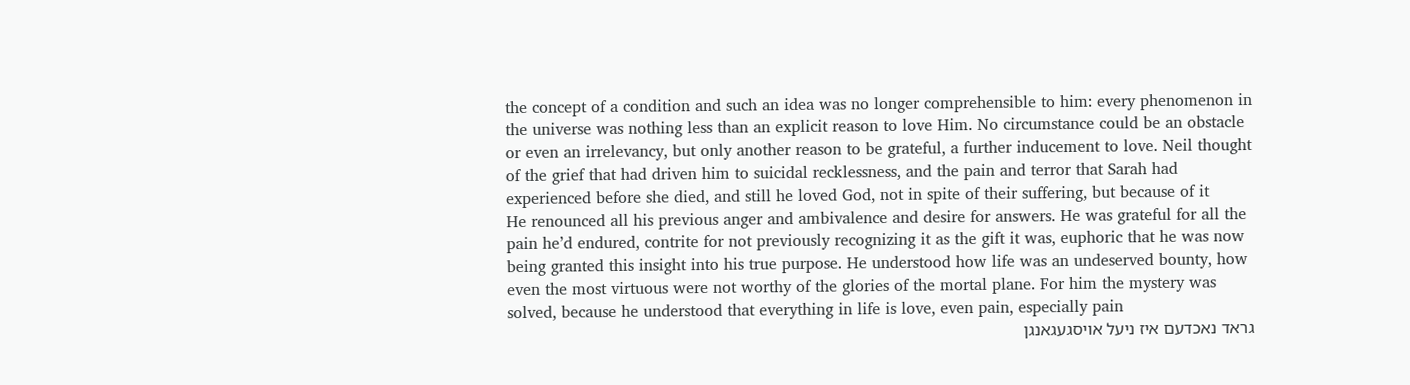the concept of a condition and such an idea was no longer comprehensible to him: every phenomenon in the universe was nothing less than an explicit reason to love Him. No circumstance could be an obstacle or even an irrelevancy, but only another reason to be grateful, a further inducement to love. Neil thought of the grief that had driven him to suicidal recklessness, and the pain and terror that Sarah had experienced before she died, and still he loved God, not in spite of their suffering, but because of it
He renounced all his previous anger and ambivalence and desire for answers. He was grateful for all the pain he’d endured, contrite for not previously recognizing it as the gift it was, euphoric that he was now being granted this insight into his true purpose. He understood how life was an undeserved bounty, how even the most virtuous were not worthy of the glories of the mortal plane. For him the mystery was solved, because he understood that everything in life is love, even pain, especially pain
גראד נאכדעם איז ניעל אויסגעגאנגן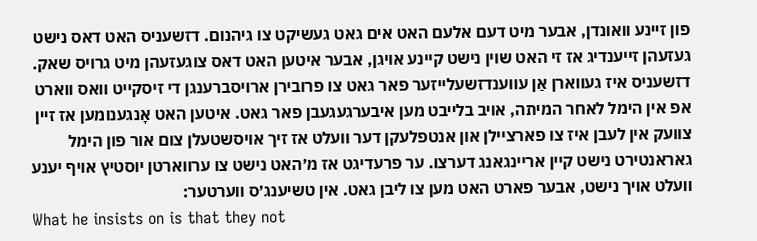פון זיינע וואונדן, אבער מיט דעם אלעם האט אים גאט געשיקט צו גיהנום. דזשעניס האט דאס נישט געזעהן זייענדיג אז זי האט שוין נישט קיינע אויגן, אבער איטען האט דאס צוגעזעהן מיט גרויס שאק.
דזשעניס איז געווארן אַן עווענדזשעלייזער פאר גאט צו פרובירן ארויסברענגן די זיסקייט וואס ווארט אפ אין הימל לאחר המיתה, אויב בלייבט מען איבערגעגעבן פאר גאט. איטען האט אָנגענומען אז זיין צוועק אין לעבן איז צו פארציילן און אנטפלעקן דער וועלט אז זיך אויסשטעלן צום אור פון הימל גאראנטירט נישט קיין אריינגאנג דערצו. ער פרעדיגט אז מ׳האט נישט צו ערווארטן יוסטיץ אויף יענע וועלט אויך נישט, אבער פארט האט מען צו ליבן גאט. אין טשיענג׳ס ווערטער:
What he insists on is that they not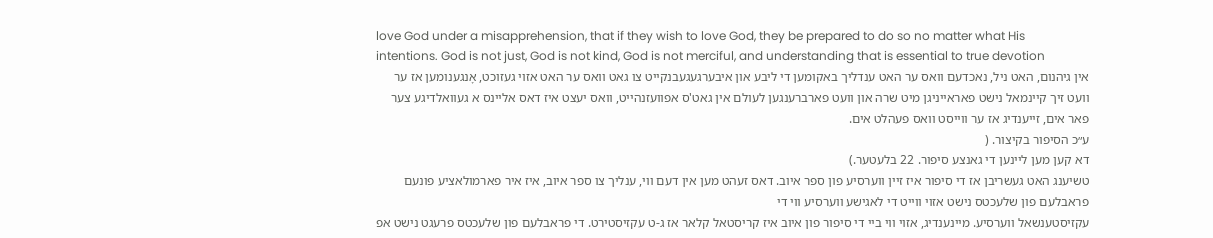love God under a misapprehension, that if they wish to love God, they be prepared to do so no matter what His intentions. God is not just, God is not kind, God is not merciful, and understanding that is essential to true devotion
אין גיהנום, האט ניל, נאכדעם וואס ער האט ענדליך באקומען די ליבע און איבערגעגעבנקייט צו גאט וואס ער האט אזוי געזוכט, אָנגענומען אז ער וועט זיך קיינמאל נישט פאראייניגן מיט שרה און וועט פארברענגען לעולם אין גאט'ס אפוועזנהייט, וואס יעצט איז דאס אליינס א געוואלדיגע צער פאר אים, זייענדיג אז ער ווייסט וואס פעהלט אים.
ע״כ הסיפור בקיצור. (
דא קען מען ליינען די גאנצע סיפור. 22 בלעטער.)
טשיענג האט געשריבן אז די סיפור איז זיין ווערסיע פון ספר איוב. דאס זעהט מען אין דעם ווי, ענליך צו ספר איוב, איז איר פארמולאציע פונעם פראבלעם פון שלעכטס נישט אזוי ווייט די לאגישע ווערסיע ווי די
עקזיסטענשאל ווערסיע. מיינענדיג, אזוי ווי ביי די סיפור פון איוב איז קריסטאל קלאר אז ג-ט עקזיסטירט. די פראבלעם פון שלעכטס פרעגט נישט אפ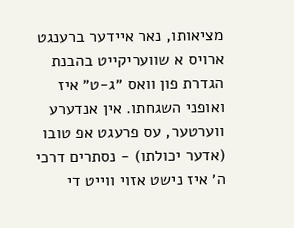מציאותו, נאר איידער ברענגט ארויס א שוועריקייט בהבנת הגדרת פון וואס ״ג-ט״ איז ואופני השגחתו. אין אנדערע ווערטער, עס פרעגט אפ טובו (אדער יכולתו) - נסתרים דרכי ה׳ איז נישט אזוי ווייט די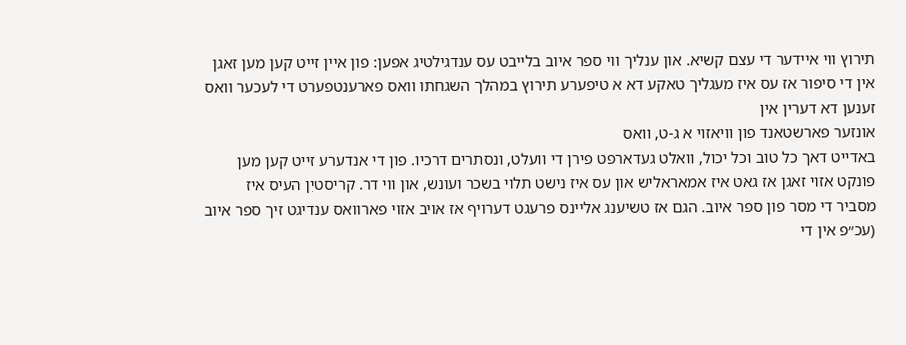תירוץ ווי איידער די עצם קשיא. און ענליך ווי ספר איוב בלייבט עס ענדגילטיג אפען: פון איין זייט קען מען זאגן אין די סיפור אז עס איז מעגליך טאקע דא א טיפערע תירוץ במהלך השגחתו וואס פארענטפערט די לעכער וואס זענען דא דערין אין
אונזער פארשטאנד פון וויאזוי א ג-ט, וואס
באדייט דאך כל טוב וכל יכול, וואלט געדארפט פירן די וועלט, ונסתרים דרכיו. פון די אנדערע זייט קען מען פונקט אזוי זאגן אז גאט איז אמאראליש און עס איז נישט תלוי בשכר ועונש, און ווי דר. קריסטיִן העיס איז
מסביר די מסר פון ספר איוב. הגם אז טשיענג אליינס פרעגט דערויף אז אויב אזוי פארוואס ענדיגט זיך ספר איוב (עכ״פ אין די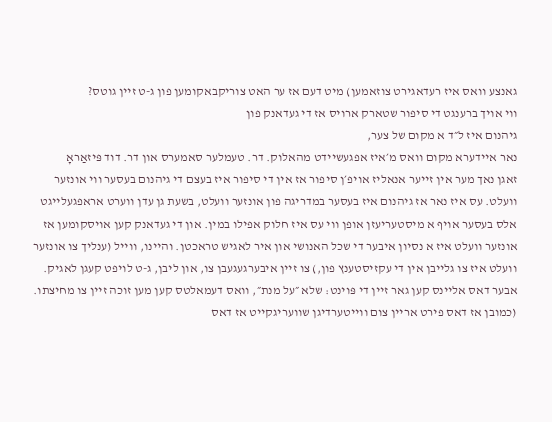גאנצע וואס איז רעדאגירט צוזאמען) מיט דעם אז ער האט צוריקבאקומען פון ג-ט זיין גוטס?
ווי אויך ברענגט די סיפור שטארק ארויס אז די געדאנק פון
גיהנום איז ל״ד א מקום של צער,
נאר איידערא מקום וואס מ׳איז אפגעשיידט מהאלוק. דר. טעמלער סאמערס און דר. דוד פּיזאַראָ
זאגן נאך מער אין זייער אנאליז אויפ׳ן סיפור אז אין די סיפור איז בעצם די גיהנום בעסער ווי אונזער וועלט. עס איז נאר אז גיהנום איז בעסער במדריגה פון אונזער וועלט, בשעת גן עדן ווערט אראפגעלייגט אלס בעסער אויף א מיסטעריעזן אופן ווי עס איז חלוק אפילו במין. און די געדאנק קען אויסקומען אז אונזער וועלט איז א נסיון איבער די שכל האנושי און איר לאגיש טראכטן. והיינו, ווייל (ענליך צו אונזער וועלט איז צו גלייבן אין די עקזיסטענץ פון,) צו זיין איבערגעגעבן צו, און ליבן, ג-ט לויפט קעגן לאגיק. אבער דאס אליינס קען גאר זיין די פּוינט: שלא ״על מנת״, וואס דעמאלטס קען מען זוכה זיין צו מחיצתו. (כמובן אז דאס פירט אריין צום ווייטערדיגן שוועריגקייט אז דאס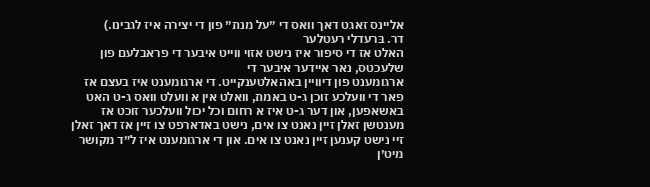אליינס זאגט דאך וואס די ״על מנת״ פון די יצירה איז לגבינו.)
דר. בּרעדלי רעטלער
האלט אז די סיפור איז נישט אזוי ווייט איבער די פראבלעם פון שלעכטס, נאר איידער איבער די
ארגומענט פון דיוויין באהאלטענקייט. די ארגומענט איז בעצם אז פאר די וועלכע זוכן ג-ט באמת, וואלט אין א וועלט וואס ג-ט האט באשאפען, און דער ג-ט איז א רחום וכל יכול וועלכער זוכט אז מענטשן זאלן זיין נאנט צו אים, נישט באדארפט צו זיין אז דאך זאלן זיי נישט קענען זיין נאנט צו אים. און די ארגומענט איז ל״ד מקושר מיט׳ן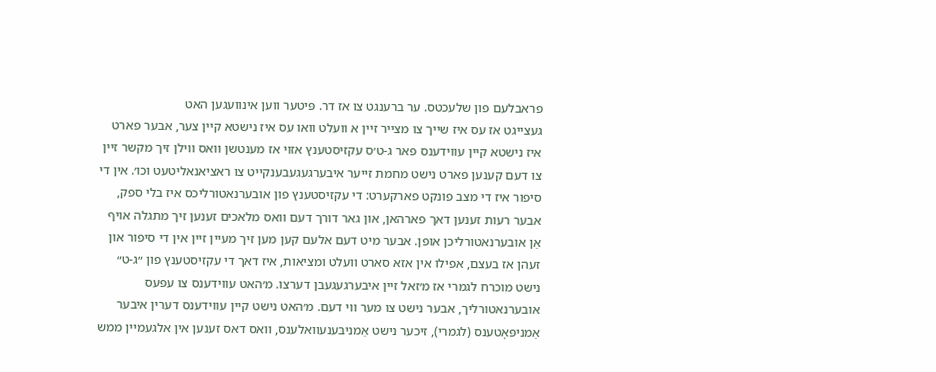פראבלעם פון שלעכטס. ער ברענגט צו אז דר. פּיטער ווען אינוועגען האט
געצייגט אז עס איז שייך צו מצייר זיין א וועלט וואו עס איז נישטא קיין צער, אבער פארט איז נישטא קיין עווידענס פאר ג-ט׳ס עקזיסטענץ אזוי אז מענטשן וואס ווילן זיך מקשר זיין צו דעם קענען פארט נישט מחמת זייער איבערגעגעבענקייט צו ראציאנאליטעט וכו׳. אין די סיפור איז די מצב פונקט פארקערט: די עקזיסטענץ פון אובערנאטורליכס איז בלי ספק, אבער רעות זענען דאך פארהאן, און גאר דורך דעם וואס מלאכים זענען זיך מתגלה אויף אַן אובערנאטורליכן אופן. אבער מיט דעם אלעם קען מען זיך מעיין זיין אין די סיפור און זעהן אז בעצם, אפילו אין אזא סארט וועלט ומציאות, איז דאך די עקזיסטענץ פון ״ג-ט״ נישט מוכרח לגמרי אז מ׳זאל זיין איבערגעגעבן דערצו. מ׳האט עווידענס צו עפעס אובערנאטורליך, אבער נישט צו מער ווי דעם. מ׳האט נישט קיין עווידענס דערין איבער אַמניפּאָטענס (לגמרי), זיכער נישט אַמניבּענעוואלענס, וואס דאס זענען אין אלגעמיין ממש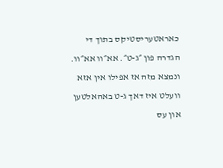כאראטעריסטיקס בתוך די הגדרה פון ״ג-ט״. אא״וו אא״וו. ונמצא מזה אז אפילו אין אזא וועלט איז דאך ג-ט באהאלטען און עס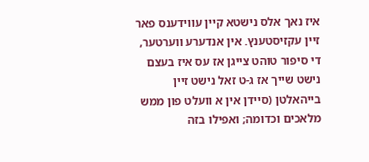איז נאך אלס נישטא קיין עווידענס פאר זיין עקזיסטענץ. אין אנדערע ווערטער, די סיפור טוהט צייגן אז עס איז בעצם נישט שייך אז ג-ט זאל נישט זיין בייהאלטן (סיידן אין א וועלט פון ממש מלאכים וכדומה; ואפילו בזה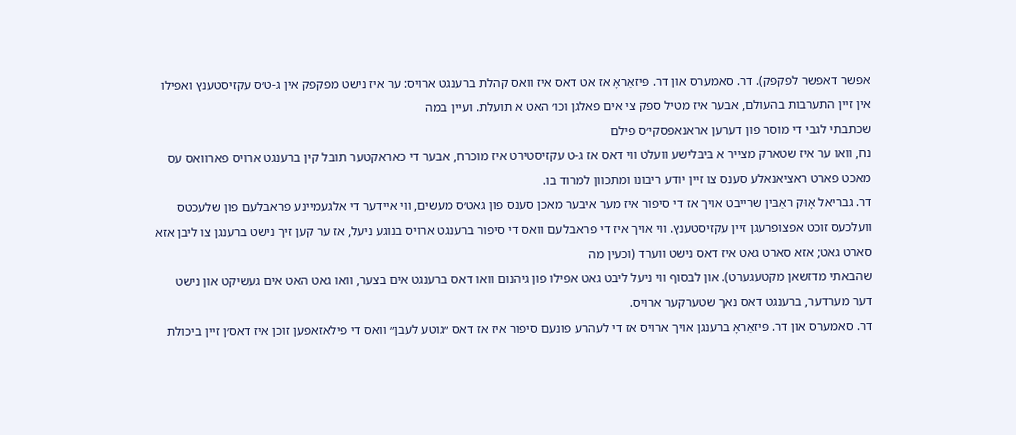אפשר דאפשר לפקפק). דר. סאמערס און דר. פּיזאַראָ אז אט דאס איז וואס קהלת ברענגט ארויס: ער איז נישט מפקפק אין ג-ט׳ס עקזיסטענץ ואפילו אין זיין התערבות בהעולם, אבער איז מטיל ספק צי אים פאלגן וכו׳ האט א תועלת. ועיין במה
שכתבתי לגבי די מוסר פון דערען אראנאפסקי׳ס פילם
נח, וואו ער איז שטארק מצייר א בּיבּלישע וועלט ווי דאס אז ג-ט עקזיסטירט איז מוכרח, אבער די כאראקטער תובל קין ברענגט ארויס פארוואס עס מאכט פארט ראציאנאלע סענס צו זיין יודע ריבונו ומתכוון למרוד בו.
דר. גבריאל אָוּק ראַבּין שרייבט אויך אז די סיפור איז מער איבער מאכן סענס פון גאט׳ס מעשים, ווי איידער די אלגעמיינע פראבלעם פון שלעכטס וועלכעס זוכט אפצופרעגן זיין עקזיסטענץ. ווי אויך איז די פראבלעם וואס די סיפור ברענגט ארויס בנוגע ניעל, אז ער קען זיך נישט ברענגן צו ליבן אזא סארט גאט; אזא סארט גאט איז דאס נישט ווערד (וכעין מה
שהבאתי מדזשאן מקטעגערט). און לבסוף ווי ניעל ליבט גאט אפילו פון גיהנום וואו דאס ברענגט אים בצער, וואו גאט האט אים געשיקט און נישט דער מערדער, ברענגט דאס נאך שטערקער ארויס.
דר. סאמערס און דר. פּיזאַראָ ברענגן אויך ארויס אז די לעהרע פונעם סיפור איז אז דאס ״גוטע לעבן״ וואס די פילאזאפען זוכן איז דאס׳ן זיין ביכולת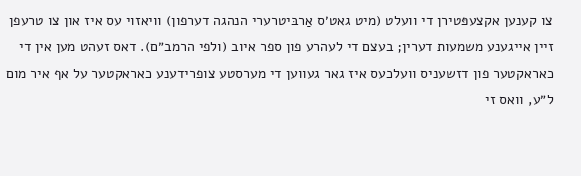צו קענען אקצעפּטירן די וועלט (מיט גאט׳ס אַרבּיטרערי הנהגה דערפון) וויאזוי עס איז און צו טרעפן זיין אייגענע משמעות דערין; בעצם די לעהרע פון ספר איוב (ולפי הרמב״ם). דאס זעהט מען אין די כאראקטער פון דזשעניס וועלכעס איז גאר געווען די מערסטע צופרידענע כאראקטער על אף איר מום ל״ע, וואס זי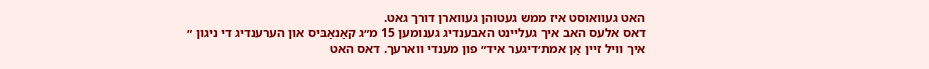האט געוואוסט איז ממש געטוהן געווארן דורך גאט.
דאס אלעס האב איך געליינט האבענדיג גענומען 15 מ״ג קאַנאַבּיס און הערענדיג די ניגון ״
איך וויל זיין אַן אמת׳דיגער איד״ פון מענדי ווארעך. דאס האט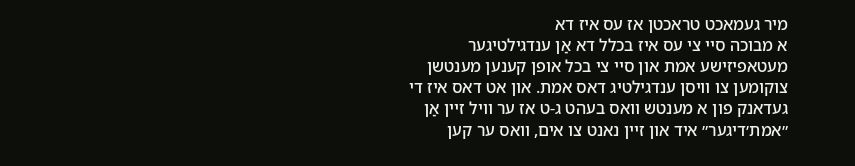מיר געמאכט טראכטן אז עס איז דא
א מבוכה סיי צי עס איז בכלל דא אַן ענדגילטיגער מעטאפיזישע אמת און סיי צי בכל אופן קענען מענטשן צוקומען צו וויסן ענדגילטיג דאס אמת. און אט דאס איז די געדאנק פון א מענטש וואס בעהט ג-ט אז ער וויל זיין אַן ״אמת׳דיגער״ איד און זיין נאנט צו אים, וואס ער קען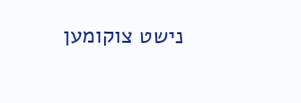נישט צוקומען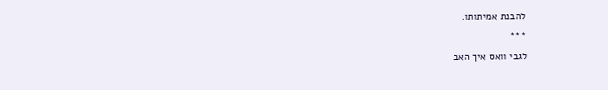להבנת אמיתותו.
***
לגבי וואס איך האב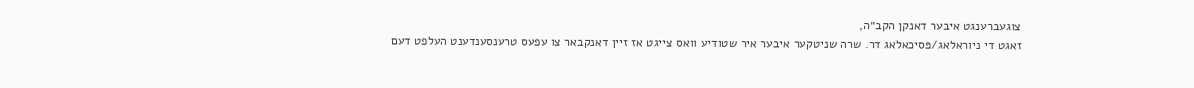צוגעברענגט איבער דאנקן הקב״ה,
זאגט די ניוראלאג/פּסיכאלאג דר. שרה שניטקער איבער איר שטודיע וואס צייגט אז זיין דאנקבאר צו עפעס טרענסענדענט העלפט דעם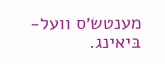מענטש׳ס וועל-בּיאינג.